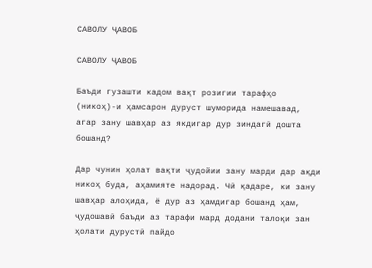САВОЛУ ҶАВОБ

САВОЛУ ҶАВОБ

Баъди гузашти кадом вақт розигии тарафҳо (никоҳ)-и ҳамсарон дуруст шуморида намешавад, агар зану шавҳар аз якдигар дур зиндагӣ дошта бошанд?

Дар чунин ҳолат вақти ҷудойии зану марди дар ақди никоҳ буда, аҳамияте надорад. Чӣ қадаре, ки зану шавҳар алоҳида, ё дур аз ҳамдигар бошанд ҳам, ҷудошавӣ баъди аз тарафи мард додани талоқи зан ҳолати дурустӣ пайдо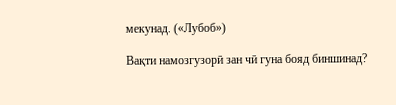мекунад. («Лубоб»)

Вақти намозгузорӣ зан чӣ гуна бояд биншинад?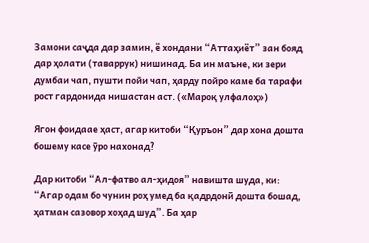Замони саҷда дар замин, ё хондани “Аттаҳиёт” зан бояд дар ҳолати (таваррук) нишинад. Ба ин маъне, ки зери думбаи чап, пушти пойи чап, ҳарду пойро каме ба тарафи рост гардонида нишастан аст. («Мароқ улфалоҳ»)

Ягон фоидаае ҳаст, агар китоби “Қуръон” дар хона дошта бошему касе ӯро нахонад?

Дар китоби “Ал-фатво ал-ҳидоя” навишта шуда, ки: “Агар одам бо чунин роҳ умед ба қадрдонӣ дошта бошад, ҳатман сазовор хоҳад шуд”. Ба ҳар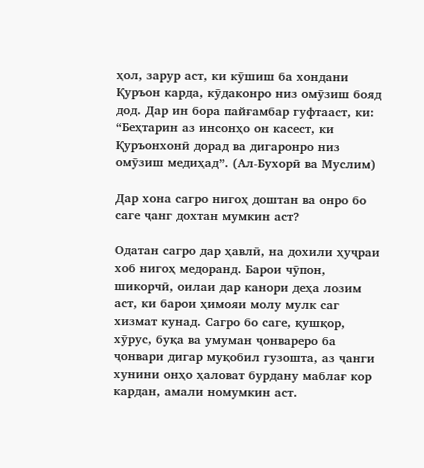ҳол, зарур аст, ки кӯшиш ба хондани Қуръон карда, кӯдаконро низ омӯзиш бояд дод. Дар ин бора пайғамбар гуфтааст, ки: “Беҳтарин аз инсонҳо он касест, ки Қуръонхонӣ дорад ва дигаронро низ омӯзиш медиҳад”. (Ал-Бухорӣ ва Муслим)

Дар хона сагро нигоҳ доштан ва онро бо саге ҷанг дохтан мумкин аст?

Одатан сагро дар ҳавлӣ, на дохили ҳуҷраи хоб нигоҳ медоранд. Барои чӯпон, шикорчӣ, оилаи дар канори деҳа лозим аст, ки барои ҳимояи молу мулк саг хизмат кунад. Сагро бо саге, қушқор, хӯрус, буқа ва умуман ҷонвареро ба ҷонвари дигар муқобил гузошта, аз ҷанги хунини онҳо ҳаловат бурдану маблағ кор кардан, амали номумкин аст.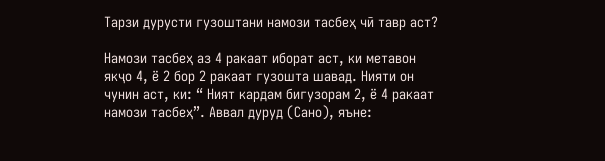Тарзи дурусти гузоштани намози тасбеҳ чӣ тавр аст?

Намози тасбеҳ аз 4 ракаат иборат аст, ки метавон якҷо 4, ё 2 бор 2 ракаат гузошта шавад. Нияти он чунин аст, ки: “ Ният кардам бигузорам 2, ё 4 ракаат намози тасбеҳ”. Аввал дуруд (Сано), яъне: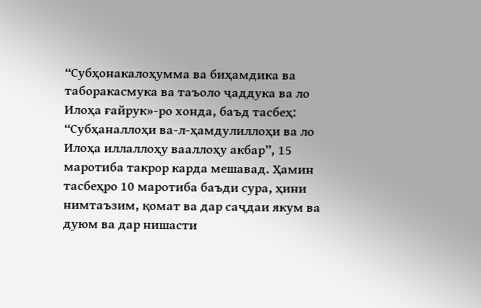“Субҳонакалоҳумма ва биҳамдика ва таборакасмука ва таъоло ҷаддука ва ло Илоҳа ғайрук»-ро хонда, баъд тасбеҳ: “Субҳаналлоҳи ва-л-ҳамдулиллоҳи ва ло Илоҳа иллаллоҳу вааллоҳу акбар”, 15 маротиба такрор карда мешавад. Ҳамин тасбеҳро 10 маротиба баъди сура, ҳини нимтаъзим, қомат ва дар саҷдаи якум ва дуюм ва дар нишасти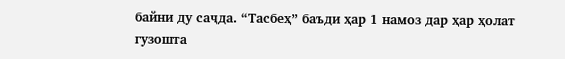байни ду саҷда. “Тасбеҳ” баъди ҳар 1 намоз дар ҳар ҳолат гузошта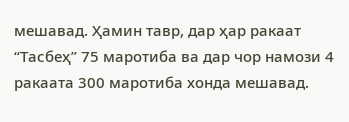мешавад. Ҳамин тавр, дар ҳар ракаат “Тасбеҳ” 75 маротиба ва дар чор намози 4 ракаата 300 маротиба хонда мешавад.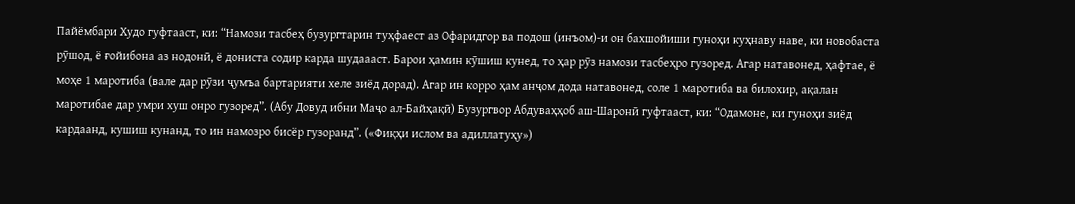Пайёмбари Худо гуфтааст, ки: “Намози тасбеҳ бузургтарин туҳфаест аз Офаридгор ва подош (инъом)-и он бахшойиши гуноҳи куҳнаву наве, ки новобаста рӯшод, ё ғойибона аз нодонӣ, ё дониста содир карда шудаааст. Барои ҳамин кӯшиш кунед, то ҳар рӯз намози тасбеҳро гузоред. Агар натавонед, ҳафтае, ё моҳе 1 маротиба (вале дар рӯзи ҷумъа бартарияти хеле зиёд дорад). Агар ин корро ҳам анҷом дода натавонед, соле 1 маротиба ва билохир, ақалан маротибае дар умри хуш онро гузоред”. (Абу Довуд ибни Маҷо ал-Байҳақӣ) Бузургвор Абдуваҳҳоб аш-Шаронӣ гуфтааст, ки: “Одамоне, ки гуноҳи зиёд кардаанд, кушиш кунанд, то ин намозро бисёр гузоранд”. («Фиқҳи ислом ва адиллатуҳу»)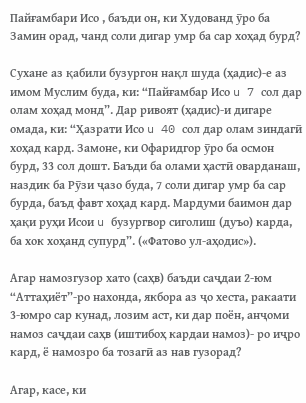Пайғамбари Исо , баъди он, ки Худованд ӯро ба Замин орад, чанд соли дигар умр ба сар хоҳад бурд?

Сухане аз қабили бузургон нақл шуда (ҳадис)-е аз имом Муслим буда, ки: “Пайғамбар Исо u 7 сол дар олам хоҳад монд”. Дар ривоят (ҳадис)-и дигаре омада, ки: “Ҳазрати Исо u 40 сол дар олам зиндагӣ хоҳад кард. Замоне, ки Офаридгор ӯро ба осмон бурд, 33 сол дошт. Баъди ба олами ҳастӣ оварданаш, наздик ба Рӯзи ҷазо буда, 7 соли дигар умр ба сар бурда, баъд фавт хоҳад кард. Мардуми баимон дар ҳақи руҳи Исои u бузургвор сиголиш (дуъо) карда, ба хок хоҳанд супурд”. («Фатово ул-аҳодис»).

Агар намозгузор хато (саҳв) баъди саҷдаи 2-юм “Аттаҳиёт”-ро нахонда, якбора аз ҷо хеста, ракаати 3-юмро сар кунад, лозим аст, ки дар поён, анҷоми намоз саҷдаи саҳв (иштибоҳ кардаи намоз)- ро иҷро кард, ё намозро ба тозагӣ аз нав гузорад?

Агар, касе, ки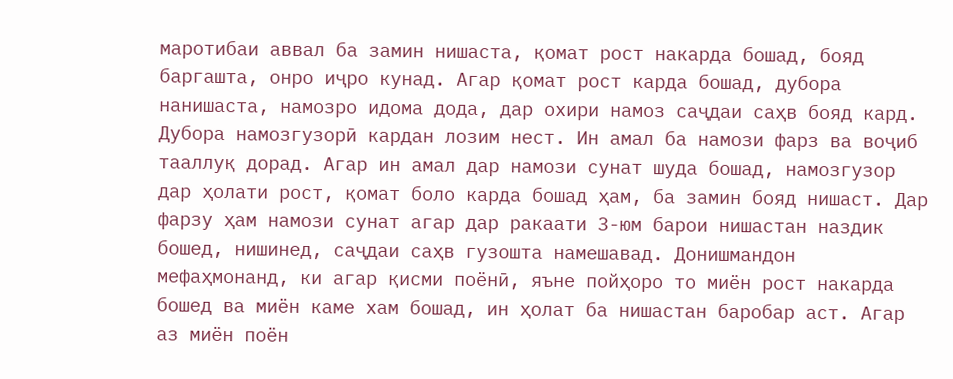маротибаи аввал ба замин нишаста, қомат рост накарда бошад, бояд баргашта, онро иҷро кунад. Агар қомат рост карда бошад, дубора нанишаста, намозро идома дода, дар охири намоз саҷдаи саҳв бояд кард. Дубора намозгузорӣ кардан лозим нест. Ин амал ба намози фарз ва воҷиб тааллуқ дорад. Агар ин амал дар намози сунат шуда бошад, намозгузор дар ҳолати рост, қомат боло карда бошад ҳам, ба замин бояд нишаст. Дар фарзу ҳам намози сунат агар дар ракаати 3-юм барои нишастан наздик бошед, нишинед, саҷдаи саҳв гузошта намешавад. Донишмандон мефаҳмонанд, ки агар қисми поёнӣ, яъне пойҳоро то миён рост накарда бошед ва миён каме хам бошад, ин ҳолат ба нишастан баробар аст. Агар аз миён поён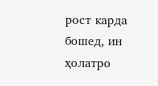рост карда бошед, ин ҳолатро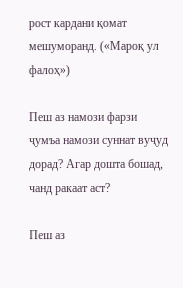рост кардани қомат мешуморанд. («Мароқ ул фалоҳ»)

Пеш аз намози фарзи ҷумъа намози суннат вуҷуд дорад? Агар дошта бошад, чанд ракаат аст?

Пеш аз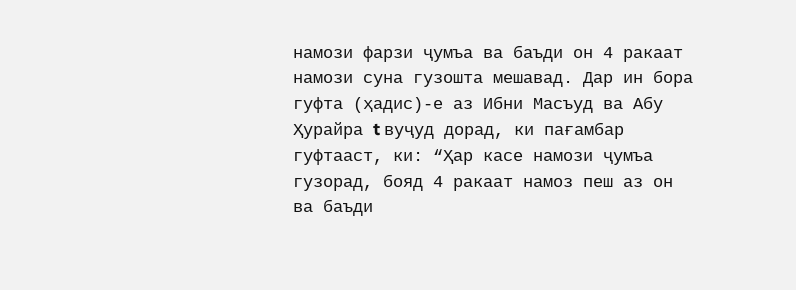намози фарзи ҷумъа ва баъди он 4 ракаат намози суна гузошта мешавад. Дар ин бора гуфта (ҳадис)-е аз Ибни Масъуд ва Абу Ҳурайра t вуҷуд дорад, ки пағамбар гуфтааст, ки: “Ҳар касе намози ҷумъа гузорад, бояд 4 ракаат намоз пеш аз он ва баъди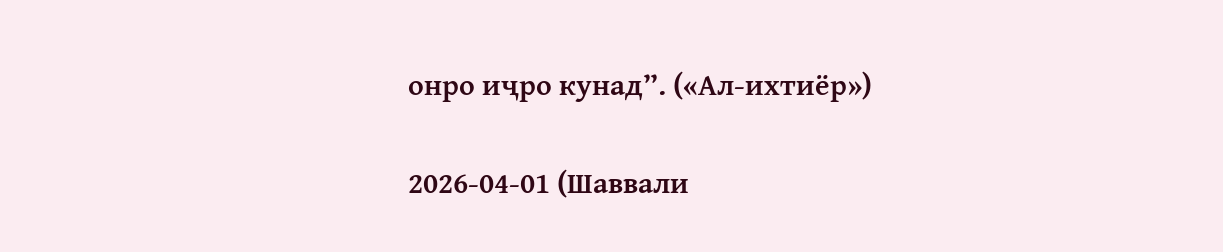онро иҷро кунад”. («Ал-ихтиёр»)

2026-04-01 (Шаввали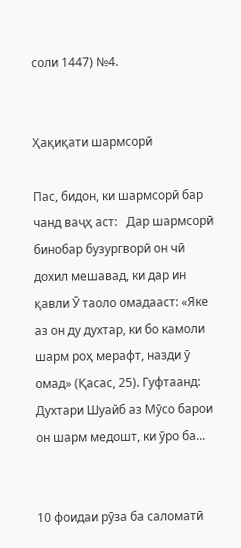соли 1447) №4.


Ҳақиқати шармсорӣ

Пас, бидон, ки шармсорӣ бар чанд ваҷҳ аст:   Дар шармсорӣ бинобар бузургворӣ он чӣ дохил мешавад, ки дар ин қавли Ӯ таоло омадааст: «Яке аз он ду духтар, ки бо камоли шарм роҳ мерафт, назди ӯ омад» (Қасас, 25). Гуфтаанд: Духтари Шуайб аз Мӯсо барои он шарм медошт, ки ӯро ба...


10 фоидаи рӯза ба саломатӣ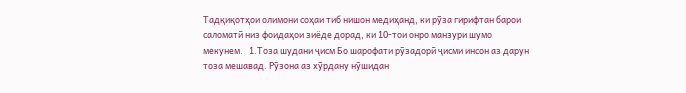Тадқиқотҳои олимони соҳаи тиб нишон медиҳанд, ки рӯза гирифтан барои саломатӣ низ фоидаҳои зиёде дорад, ки 10-тои онро манзури шумо мекунем.   1.Тоза шудани ҷисм Бо шарофати рӯзадорӣ ҷисми инсон аз дарун тоза мешавад. Рӯзона аз хӯрдану нӯшидан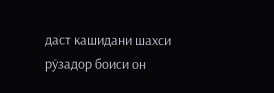даст кашидани шахси рӯзадор боиси он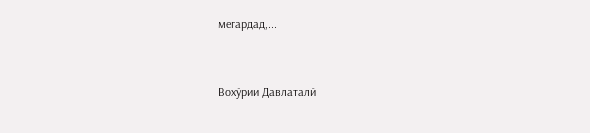мегардад,...


Вохӯрии Давлаталӣ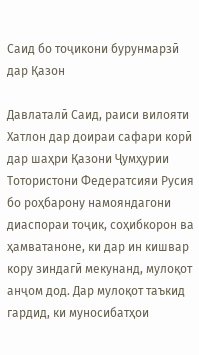Саид бо тоҷикони бурунмарзӣ дар Қазон

Давлаталӣ Саид, раиси вилояти Хатлон дар доираи сафари корӣ дар шаҳри Қазони Ҷумҳурии Тотористони Федератсияи Русия бо роҳбарону намояндагони диаспораи тоҷик, соҳибкорон ва ҳамватаноне, ки дар ин кишвар кору зиндагӣ мекунанд, мулоқот анҷом дод. Дар мулоқот таъкид гардид, ки муносибатҳои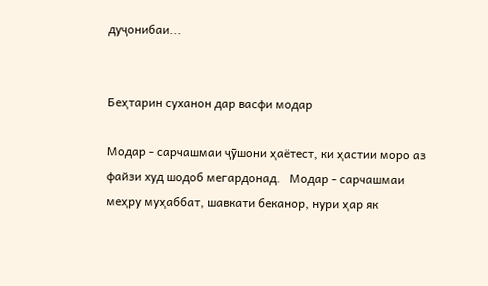дуҷонибаи...


Беҳтарин суханон дар васфи модар

Модар - сарчашмаи ҷӯшони ҳаётест, ки ҳастии моро аз файзи худ шодоб мегардонад.   Модар - сарчашмаи меҳру муҳаббат, шавкати беканор, нури ҳар як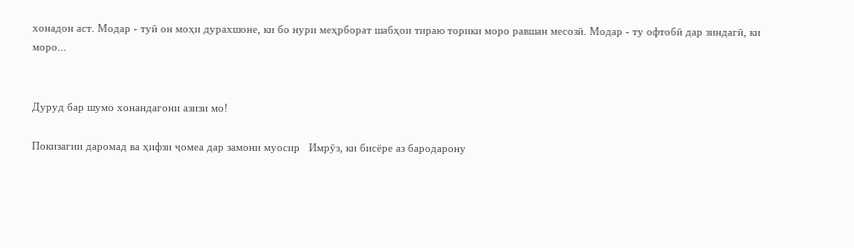хонадон аст. Модар - туӣ он моҳи дурахшоне, ки бо нури меҳрборат шабҳои тираю торики моро равшан месозӣ. Модар - ту офтобӣ дар зиндагӣ, ки моро...


Дуруд бар шумо хонандагони азизи мо!

Покизагии даромад ва ҳифзи ҷомеа дар замони муосир   Имрӯз, ки бисёре аз бародарону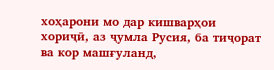хоҳарони мо дар кишварҳои хориҷӣ, аз ҷумла Русия, ба тиҷорат ва кор машғуланд,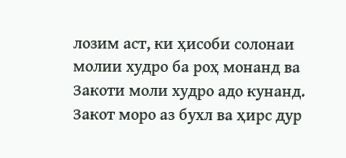лозим аст, ки ҳисоби солонаи молии худро ба роҳ монанд ва Закоти моли худро адо кунанд. Закот моро аз бухл ва ҳирс дур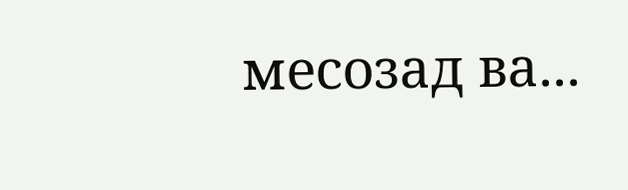месозад ва...